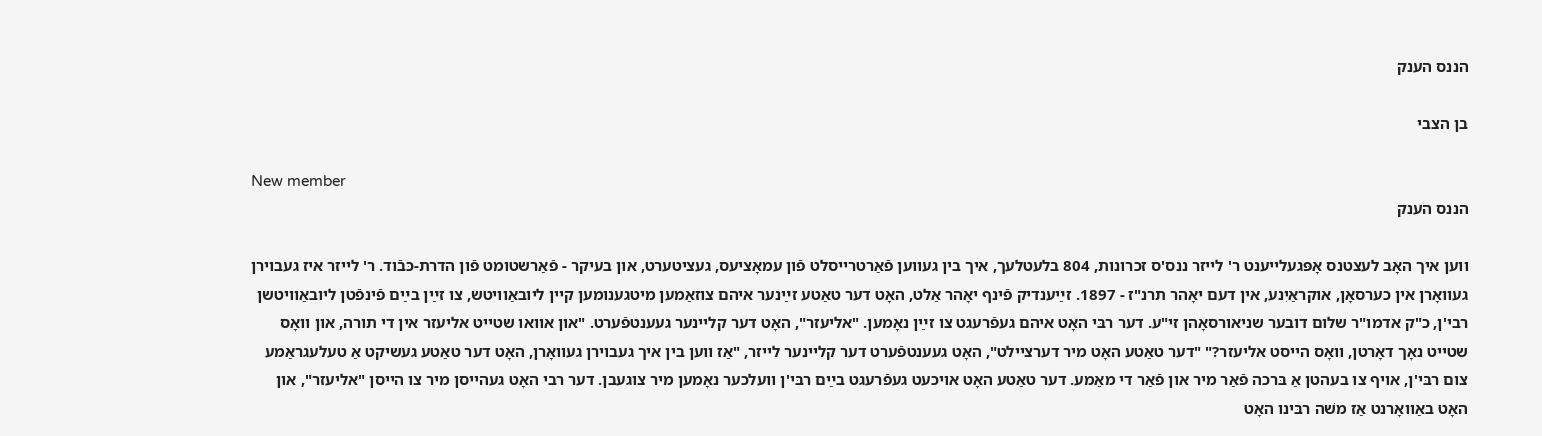הננס הענק

בן הצבי

New member
הננס הענק

ווען איך האָב לעצטנס אָפּגעלייענט ר' לייזר ננס'ס זכרונות, 804 בלעטלעך, איך בין געווען פֿאַרטרייסלט פֿון עמאָציעס, געציטערט, און בעיקר - פֿאַרשטומט פֿון הדרת-כּבֿוד. ר' לייזר איז געבוירן געוואָרן אין כערסאָן, אוקראַיִנע, אין דעם יאָהר תרנ"ז - 1897. זײַענדיק פֿינף יאָהר אַלט, האָט דער טאַטע זײַנער איהם צוזאַמען מיטגענומען קיין ליובאַוויטש, צו זײַן בײַם פֿינפֿטן ליובאַוויטשן רבי'ן, כ"ק אדמו"ר שלום דובער שניאורסאָהן זי"ע. דער רבּי האָט איהם געפֿרעגט צו זײַן נאָמען. "אליעזר", האָט דער קליינער געענטפֿערט. "און אוואו שטייט אליעזר אין די תורה, און וואָס שטייט נאָך דאָרטן, וואָס הייסט אליעזר?" "דער טאַטע האָט מיר דערציילט", האָט געענטפֿערט דער קליינער לייזר, "אַז ווען בין איך געבוירן געוואָרן, האָט דער טאַטע געשיקט אַ טעלעגראַמע צום רבּי'ן, אויף צו בעהטן אַ בּרכה פֿאַר מיר און פֿאַר די מאַמע. דער טאַטע האָט אויכעט געפֿרעגט בײַם רבּי'ן וועלכער נאָמען מיר צוגעבן. דער רבי האָט געהייסן מיר צו הייסן "אליעזר", און האָט באַוואָרנט אַז משׁה רבּינו האָט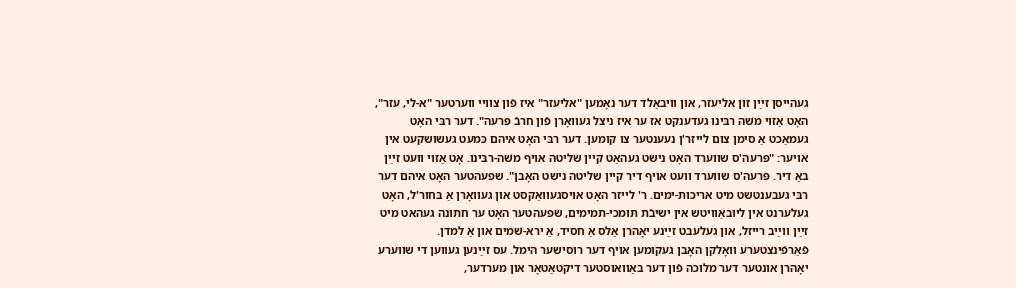געהייסן זײַן זון אליעזר, און וויבאַלד דער נאָמען "אליעזר" איז פֿון צוויי ווערטער "א-לי, עזר", האָט אַזוי משׁה רבּינו געדענקט אז ער איז ניצל געוואָרן פֿון חרבֿ פּרעה". דער רבּי האָט געמאַכט אַ סימן צום לייזר'ן נעענטער צו קומען. דער רבּי האָט איהם כּמעט געשושקעט אין אויער: "פּרעה'ס שווערד האָט נישט געהאַט קיין שליטה אויף משׁה-רבּינו. אָט אַזוי וועט זײַן באַ דיר. פּרעה'ס שווערד וועט אויף דיר קיין שליטה נישט האָבן". שפעהטער האָט איהם דער רבּי געבענטשט מיט אריכות-ימים. ר' לייזר האָט אויסגעוואַקסט און געוואָרן אַ בּחור'ל, האָט געלערנט אין ליובאַוויטש אין ישיבֿת תּומכי-תמימים, שפעהטער האָט ער חתונה געהאט מיט זײַן ווײַב רייזל, און געלעבט זײַנע יאָהרן אַלס אַ חסיד, אַ ירא-שׁמים און אַ למדן. פֿאַרפֿינצטערע וואָלקן האָבן געקומען אויף דער רוסישער הימל. עס זײַנען געווען די שווערע יאָהרן אונטער דער מלוכה פֿון דער באַוואוסטער דיקטאַטאָר און מערדער,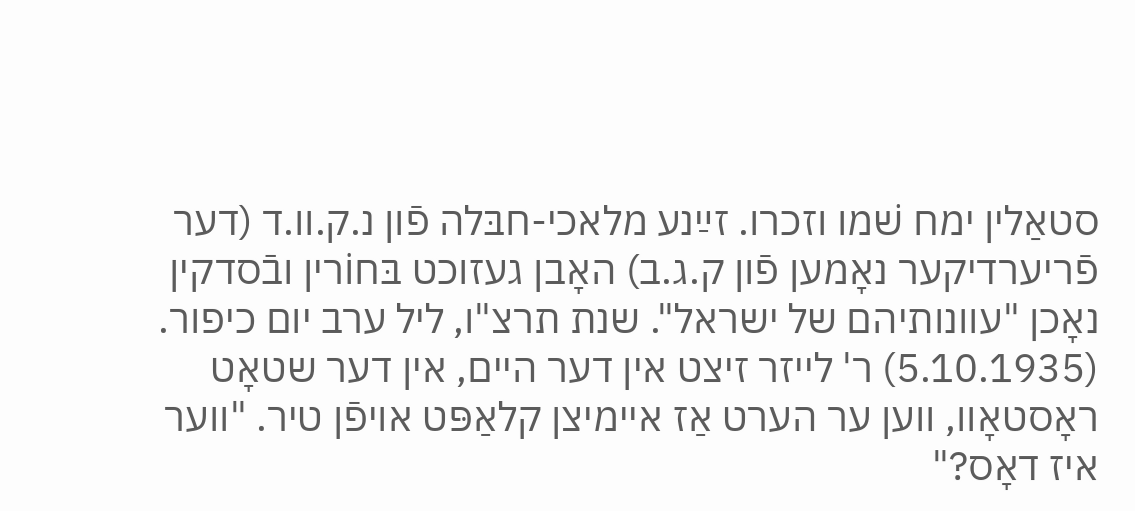סטאַלין ימח שׁמו וזכרו. זײַנע מלאכי-חבּלה פֿון נ.ק.וו.ד (דער פֿריערדיקער נאָמען פֿון ק.ג.ב) האָבן געזוכט בּחוֹרין ובֿסדקין נאָכן "עוונותיהם של ישראל". שנת תרצ"ו, ליל ערב יום כיפור. (5.10.1935) ר' לייזר זיצט אין דער היים, אין דער שטאָט ראָסטאָוו, ווען ער הערט אַז איימיצן קלאַפּט אויפֿן טיר. "ווער איז דאָס?"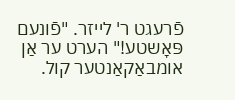פֿרעגט ר' לייזר. "פֿונעם פּאָשטע!" הערט ער אַן אומבאַקאַנטער קול.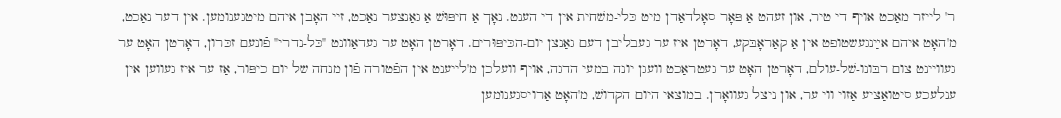ר' לייזר מאַכט אויף די טיר, און זעהט אַ פּאָר סאָלדאַדן מיט כּלי-משׁחית אין די הענט. נאָך אַ חיפּוּשׁ אַ גאַנצער נאַכט, זיי האָבן איהם מיטגענומען. אין דער נאַכט, מ'האָט איהם אײַנגעשטופט אין אַ קאַראָבּקע, דאָרטן איז ער געבליבן דעם גאַנצן יום-הכּיפּוּרים. דאָרטן האָט ער געדאַוונט "כּל-נדרי" פֿונעם זכּרון, דאָרטן האָט ער געוויינט צום רבּונו-שׁל-עולם, דאָרטן האָט ער געטראַכט וועגן יונה במעי הדגה, אויף וועלכן מ'לייענט אין הפֿטורה פֿון מנחה של יום כיפּור, אַז ער איז געווען אין ענלעכע סיטואַציע אַזוי ווי ער, און ניצל געוואָרן. במוצאי היום הקדושׁ, מ'האָט אַרויסגענומען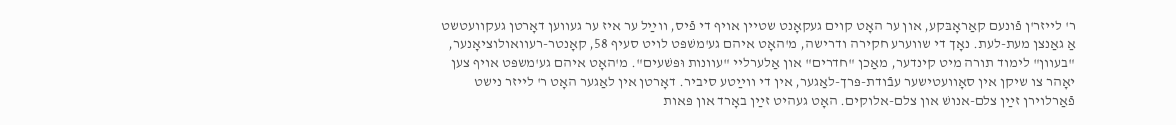ר' לייזר'ן פֿונעם קאַראָבּקע, און ער האָט קוים געקאָנט שטיין אויף די פֿיס, ווײַל ער איז ער געווען דאָרטן געקוועטשט אַ גאַנצן מעת-לעת. נאָך די שווערע חקירה ודרישה, מ'האָט איהם גע'משׁפּט לויט סעיף 58, קאָנטר-רעוואולוציאָנער, "בעוון" לימוד תורה מיט קינדער, מאַכן "חדרים" און אַלערליי "עוונות וּפּשׁעים". מ'האָט איהם גע'משפּט אויף צען יאָהר צו שיקן אין סאָוועטישער עבֿודת-פּרך-לאַגער, אין די ווײַטע סיביר. דאָרטן אין לאַגער האָט ר' לייזר נישט פֿאַרלוירן זײַן צלם-אנושׁ און צלם-אלוקים. האָט געהיט זײַן באָרד און פּאות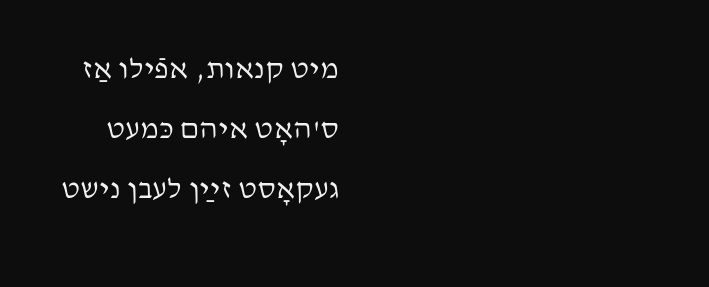מיט קנאות, אפֿילו אַז ס'האָט איהם כּמעט געקאָסט זײַן לעבן נישט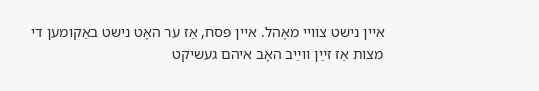איין נישט צוויי מאָהל. איין פּסח, אַז ער האָט נישט באַקומען די מצות אַז זײַן ווײַב האָב איהם געשיקט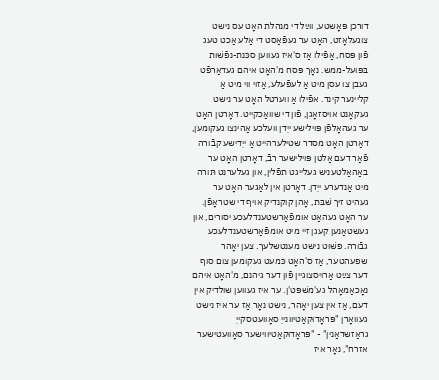דורכן פּאָשטע, ווײַל די מנהלת האָט עס נישט צוגעלאָזט, האָט ער געפֿאַסט די אַלע אַכט טעג פֿון פּסח, אַפֿילו אַז ס'איז געווען סכּנת-נפֿשׁות בּפּועל-ממש. נאָך פּסח מ'האָט איהם געדאַרפֿט געבן צו עסן מיט אַ לעפֿעלע, אַזוי ווי מיט אַ קליינער קינד. אפֿילו אַ ווערטל האָט ער נישט געקאָנט אויסזאָגן, פֿון די שוואַכקייט. דאָרטן האָט ער געהאָלפֿן פּוילישע ייִדן וועלכע אַהינצו געקומען, דאַרטן האָט מסדר שטילערהייט אַ ייִדישע קבֿורה פֿאַר דעם אַלטן פּוילישער רבֿ, דאָרטן האָט ער באַהאַלטעניש געלייגט תפֿלין, און געלערנט תּורה מיט אַנדערע ייִדן. דאָרטן אין לאַגער האָט ער געהיט זיך שׁבּת, אָהן קוקנדיק אויף די שטראָפֿן. ער האָט געהאַט אומפֿאַרשטענדלעכע יסורים, און געשטאַנען קעגן זיי מיט אומפֿאַרשטענדלעכע גבֿורה. פשׁוט נישט מענטשלעך. צען יאָהר שפעהטער, אַז ס'האָט כּמעט געקומען צום סוף דער צײַט אַרויסצוגיין פֿון דער גיהנם, מ'האָט איהם נאָכאַמאָהל גע'משׁפּט'ן. ער איז געווען שולדיק אין דעם, אַז אין צען יאָהר, נישט נאָר אַז ער איז נישט געוואָרן "פּראָדוּקאַטיוונייִ סאָוועטסקייִ גראַזשדאַנין" - "פּראָדוּקאַטיווישער סאָוועטישער אזרח", נאָר איז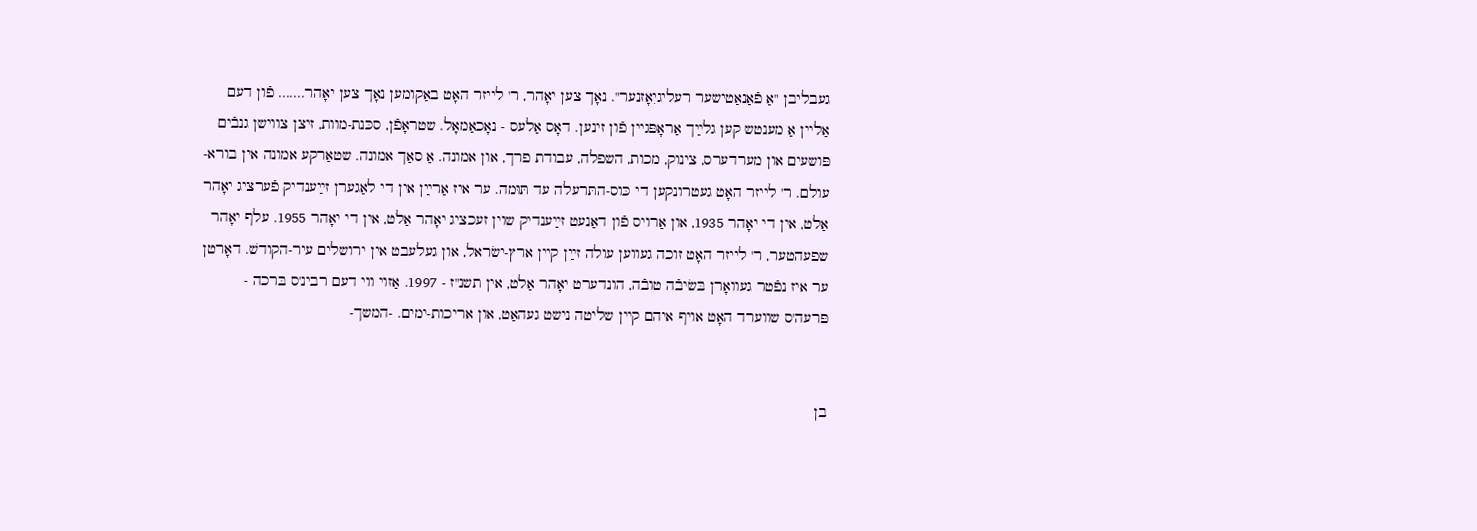געבליבן "אַ פֿאַנאַטישער רעליגיִאָזנער". נאָך צען יאָהר, ר' לייזר האָט באַקומען נאָך צען יאָהר....... פֿון דעם אַליין אַ מענטש קען גלײַך אַראָפּגיין פֿון זינען. דאָס אַלעס - נאָכאַמאָל. שטראָפֿן, סכּנת-מוות, זיצן צווישן גנבֿים פּושעים און מערדערס, צינוק, מכות, השפלה, עבודת פרך, און אמונה. אַ סאַך אמונה. שטאַרקע אמונה אין בורא-עולם. ר' לייזר האָט געטרונקען די כּוס-התּרעלה עד תּוּמה. ער איז אַרײַן אין די לאַגערן זײַענדיק פֿערציג יאָהר אַלט, אין די יאָהר 1935, און אַרויס פֿון דאַנעט זײַענדיק שוין זעכציג יאָהר אַלט, אין די יאָהר 1955. עלף יאָהר שפעהטער, ר' לייזר האָט זוכה געווען עולה זײַן קיין ארץ-ישׂראל, און געלעבט אין ירושלים עיר-הקודשׁ. דאָרטן ער איז נפֿטר געוואָרן בּשׂיבֿה טובֿה, הונדערט יאָהר אַלט, אין תשנ"ז - 1997. אַזוי ווי דעם רבינ'ס בּרכה - פּרעה'ס שווערד האָט אויף איהם קיין שליטה נישט געהאַט, און אריכות-ימים. -המשך-


בן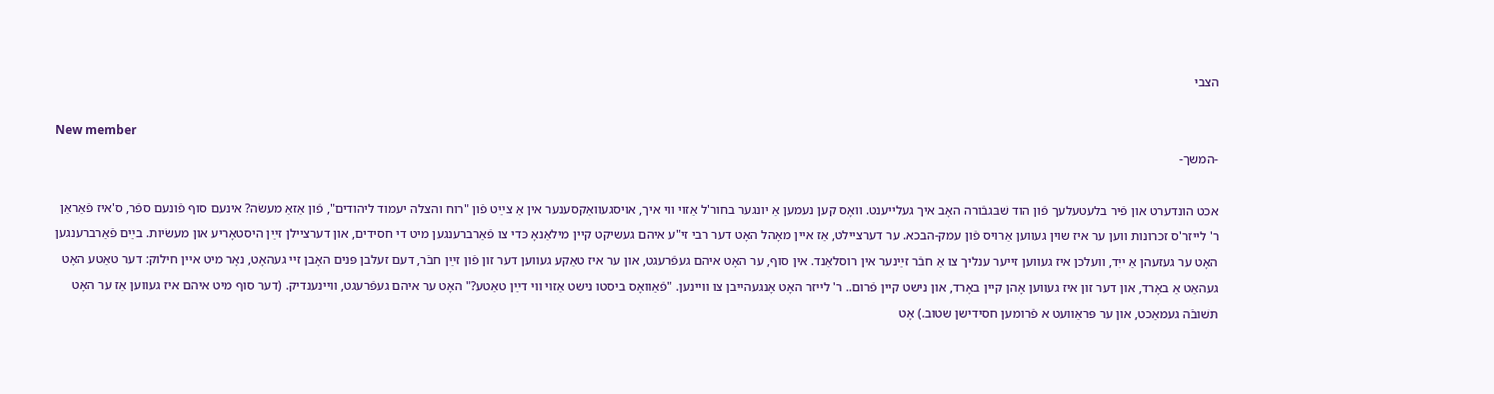הצבי

New member
-המשך-

אכט הונדערט און פֿיר בלעטעלעך פֿון הוד שׁבּגבֿורה האָב איך געלייענט. וואָס קען נעמען אַ יונגער בחור'ל אַזוי ווי איך, אויסגעוואַקסענער אין אַ צײַט פֿון "רוח והצלה יעמוד ליהודים", פֿון אַזאַ מעשׂה? אינעם סוף פֿונעם ספֿר, ס'איז פֿאַראַן ר' לייזר'ס זכרונות ווען ער איז שוין געווען אַרויס פֿון עמק-הבכא. ער דערציילט, אַז איין מאָהל האָט דער רבי זי"ע איהם געשיקט קיין מילאַנאָ כּדי צו פֿאַרברענגען מיט די חסידים, און דערציילן זײַן היסטאָריע און מעשׂיות. בײַם פֿאַרברענגען האָט ער געזעהן אַ ייִד, וועלכן איז געווען זייער ענליך צו אַ חבֿר זײַנער אין רוסלאַנד. אין סוף, ער האָט איהם געפֿרעגט, און ער איז טאַקע געווען דער זון פֿון זײַן חבֿר, דעם זעלבן פּנים האָבן זיי געהאָט, נאָר מיט איין חילוק: דער טאַטע האָט געהאַט אַ באָרד, און דער זון איז געווען אָהן קיין באָרד, און נישט קיין פֿרום.. ר' לייזר האָט אָנגעהייבן צו וויינען. "פֿאַוואָס ביסטו נישט אַזוי ווי דײַן טאַטע?" האָט ער איהם געפֿרעגט, וויינענדיק. (דער סוף מיט איהם איז געווען אַז ער האָט תּשׁובֿה געמאַכט, און ער פּראַוועט א פֿרומען חסידישן שטוב.) אָט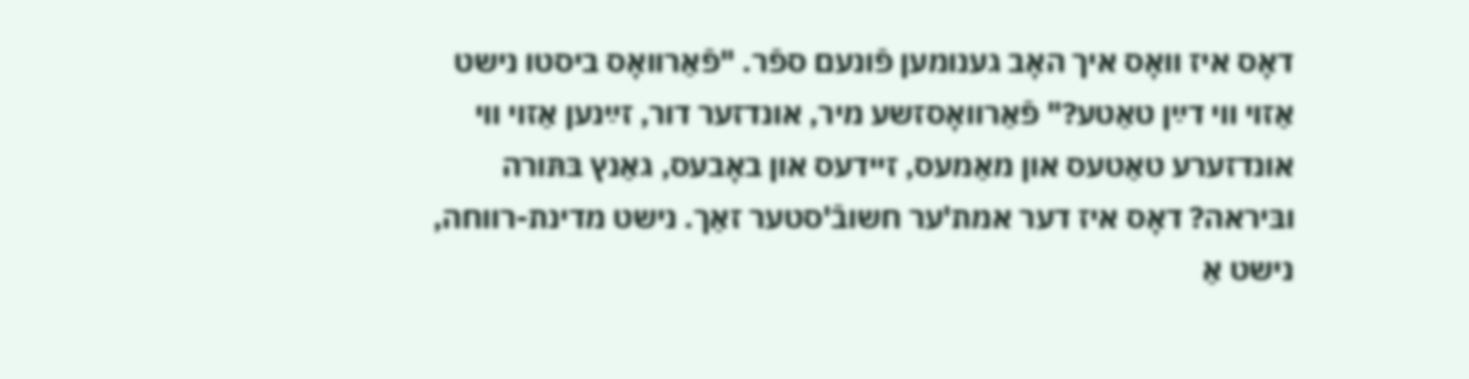דאָס איז וואָס איך האָב גענומען פֿונעם ספֿר. "פֿאַרוואָס ביסטו נישט אַזוי ווי דײַן טאַטע?" פֿאַרוואָסזשע מיר, אונדזער דור, זײַנען אַזוי ווי אונדזערע טאַטעס און מאַמעס, זיידעס און באָבעס, גאַנץ בּתּורה ובּיראה? דאָס איז דער אמת'ער חשובֿ'סטער זאַך. נישט מדינת-רווחה, נישט אַ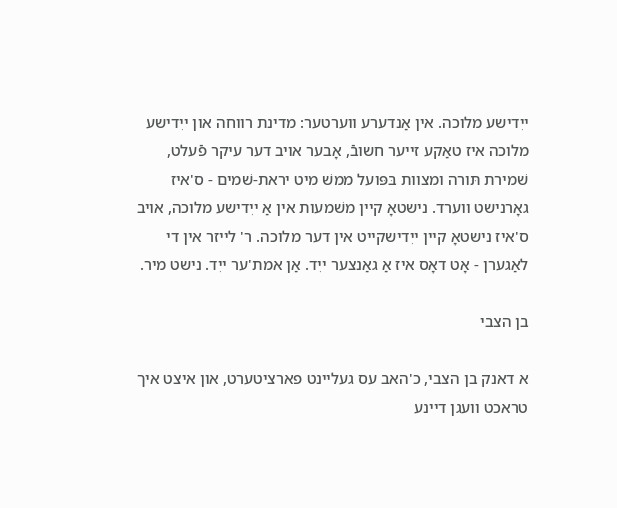ייִדישע מלוכה. אין אַנדערע ווערטער: מדינת רווחה און ייִדישע מלוכה איז טאַקע זייער חשובֿ, אָבער אויב דער עיקר פֿעלט, שׁמירת תּורה ומצוות בּפּועל ממשׁ מיט יראת-שׁמים - ס'איז גאָרנישט ווערד. נישטאָ קיין משׁמעות אין אַ ייִדישע מלוכה, אויב ס'איז נישטאָ קיין ייִדישקייט אין דער מלוכה. ר' לייזר אין די לאַגערן - אָט דאָס איז אַ גאַנצער ייִד. אַן אמת'ער ייִד. נישט מיר.

בן הצבי

א דאנק בן הצבי, כ'האב עס געליינט פארציטערט, און איצט איך טראכט וועגן דיינע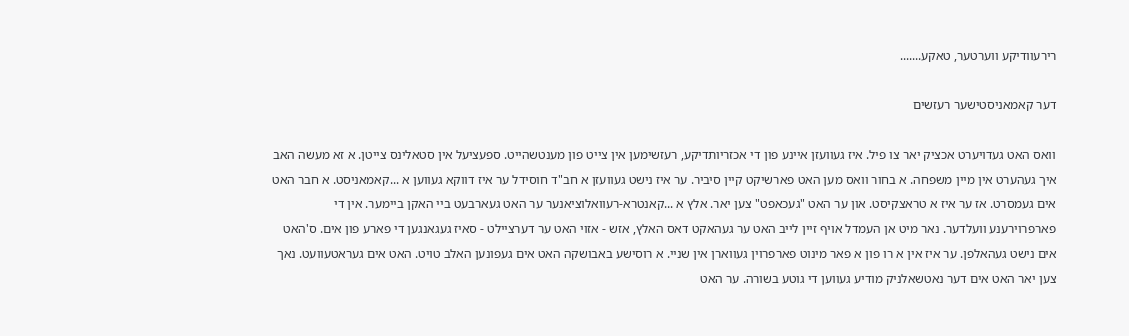רירעוודיקע ווערטער, טאקע.......

דער קאמאניסטישער רעזשים

וואס האט געדויערט אכציק יאר צו פיל. איז געוועזן איינע פון די אכזריותדיקע, רעזשימען אין צייט פון מענטשהייט. ספעציעל אין סטאלינס צייטן. א זא מעשה האב איך געהערט אין מיין משפחה. א בחור וואס מען האט פארשיקט קיין סיביר. ער איז נישט געוועזן א חב"ד חוסידל ער איז דווקא געווען א ...קאמאניסט. א חבר האט אים געמסרט. אז ער איז א טראצקיסט. און ער האט "געכאפט" צען יאר. אלץ א ...קאנטרא-רעוואלוציאנער ער האט געארבעט ביי האקן ביימער. אין די פארפרוירענע וועלדער. נאר מיט אן העמדל אויף זיין לייב האט ער געהאקט דאס האלץ, אזש - אזוי האט ער דערציילט - סאיז געגאנגען די פארע פון אים. ס'האט אים נישט געהאלפן. ער איז אין א רו פון א פאר מינוט פארפרוין געווארן אין שניי. א רוסישע באבושקה האט אים געפונען האלב טויט. האט אים געראטעוועט. נאך צען יאר האט אים דער נאטשאלניק מודיע געווען די גוטע בשורה. ער האט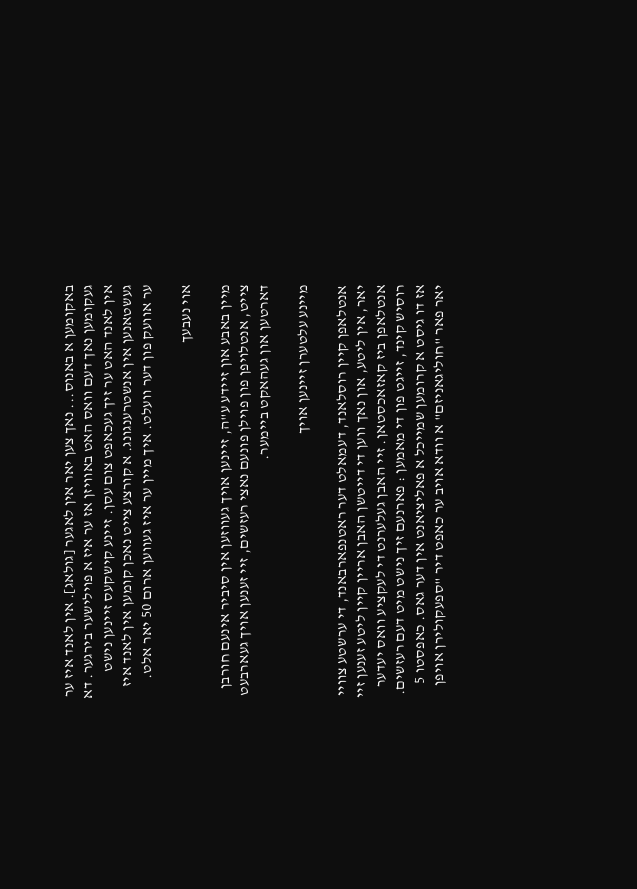באקומען א באנוס... נאך צען יאר אין לאגער [גולאג]. אין לאנד איז ער געקומען נאך דעם וואס האט באוויזן אז ער איז א פוילישער בירגער. דא אין לאנד האט ער זיך געכאפט צום עסן. זיינע קישקעס זיינען נישט געשטאנען אין אנשטרענגונג. א קורצע צייט נאכן קומען אין לאנד איז ער אוועק פון דער וועלט. איך מיין ער איז געווען ארום 50 יאר אלט.

אוי נעבעך

מיין באבע און זיידע ע"ה, זיינען אויך געווזען אין סיביר אינעם חורבן צייט, אנטלויפן פון פוילן פונעם נאצי רעזשים, זיי זענען אויך געארבעט דארטען און געהאקט ביימער.

מיינע עלטערן זיינען אויך

אנטלאפן קיין רוסלאנד, דעמאלט דער ראטנפארבאנד, די ערשטע צוויי יאר, אין ליטע, און נאך ווען די דייטשן האבן אריין קיין ליטע זענען זיי אנטלאפן ביז קאזאכסטאן. זיי האבן געלערנט די לעקציע וואס יעדער רוסיש קינד, זייגט פון די מאמען : פארנעם זיך נישט מיט דעם רעזשים. אז דו גיסט א קרומען שמייכל א פאליציאנט אין דער גאס. כאפסטו 5 יאר פאר "חוליגאניזם" א וודא אויב ער כאפט דיר "ספעקולירן אויפן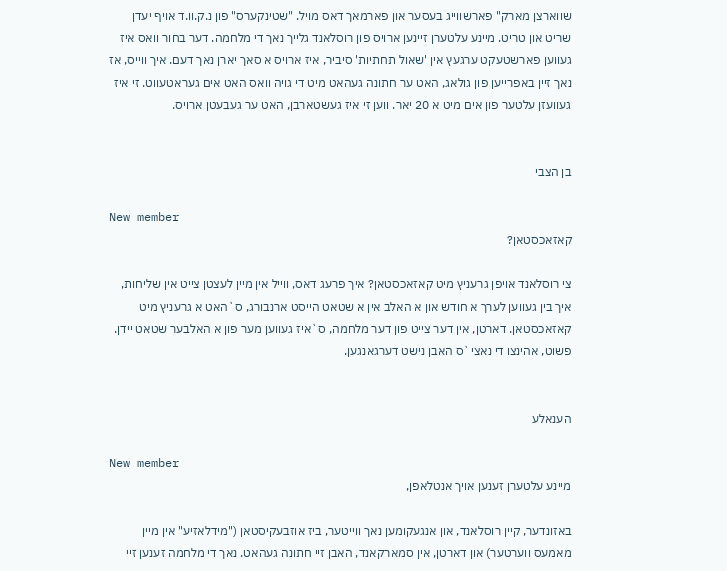שווארצן מארק" פארשווייג בעסער און פארמאך דאס מויל. "שטינקערס" פון נ.ק.וו.ד אויף יעדן שריט און טריט. מיינע עלטערן זיינען ארויס פון רוסלאנד גלייך נאך די מלחמה. דער בחור וואס איז געווען פארשטעקט ערגעץ אין 'שאול תחתיות' סיביר, איז ארויס א סאך יארן נאך דעם. איך ווייס, אז נאך זיין באפרייען פון גולאג, האט ער חתונה געהאט מיט די גויה וואס האט אים געראטעווט. זי איז געוועזן עלטער פון אים מיט א 20 יאר. ווען זי איז געשטארבן, האט ער געבעטן ארויס.


בן הצבי

New member
קאזאכסטאן?

צי רוסלאנד אויפן גרעניץ מיט קאזאכסטאן? איך פרעג דאס, ווייל אין מיין לעצטן צייט אין שליחות, איך בין געווען לערך א חודש און א האלב אין א שטאט הייסט ארנבורג, ס`האט א גרעניץ מיט קאזאכסטאן. דארטן, אין דער צייט פון דער מלחמה, ס`איז געווען מער פון א האלבער שטאט יידן. פשוט, אהינצו די נאצי`ס האבן נישט דערגאנגען.


הענאלע

New member
מיינע עלטערן זענען אויך אנטלאפן,

באזונדער, קיין רוסלאנד, און אנגעקומען נאך ווייטער, ביז אוזבעקיסטאן ("מידלאזיע" אין מיין מאמעס ווערטער) און דארטן, אין סמארקאנד, האבן זיי חתונה געהאט. נאך די מלחמה זענען זיי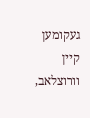געקומען קיין וורוצלאב,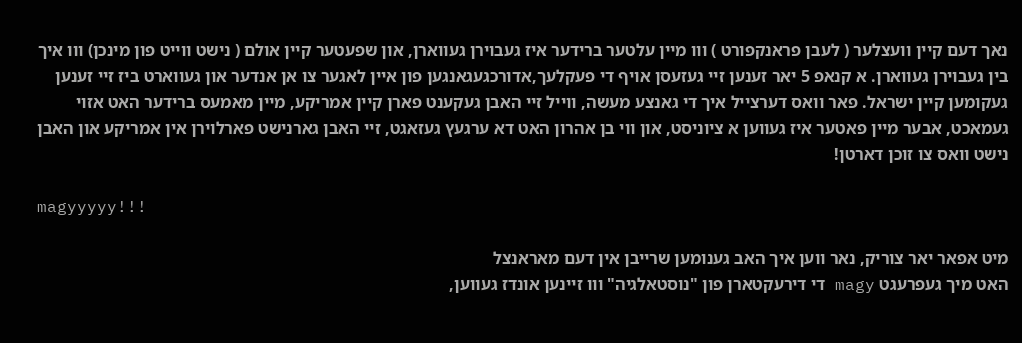נאך דעם קיין וועצלער ( לעבן פראנקפורט ) ווו מיין עלטער ברידער איז געבוירן געווארן, און שפעטער קיין אולם ( נישט ווייט פון מינכן) ווו איך בין געבוירן געווארן. א קנאפ 5 יאר זענען זיי געזעסן אויף די פעקלעך,אדורכגעגאנגען פון איין לאגער צו אן אנדער און געווארט ביז זיי זענען געקומען קיין ישראל. פאר וואס דערצייל איך די גאנצע מעשה, ווייל זיי האבן געקענט פארן קיין אמריקע, מיין מאמעס ברידער האט אזוי געמאכט, אבער מיין פאטער איז געווען א ציוניסט, און ווי בן אהרון האט דא ערגעץ געזאגט, זיי האבן גארנישט פארלוירן אין אמריקע און האבן נישט וואס צו זוכן דארטן!

magyyyyy!!!

מיט אפאר יאר צוריק, נאר ווען איך האב גענומען שרייבן אין דעם מאראנצל
האט מיך געפרעגט magy די דירעקטארן פון "נוסטאלגיה" ווו זיינען אונדז געווען,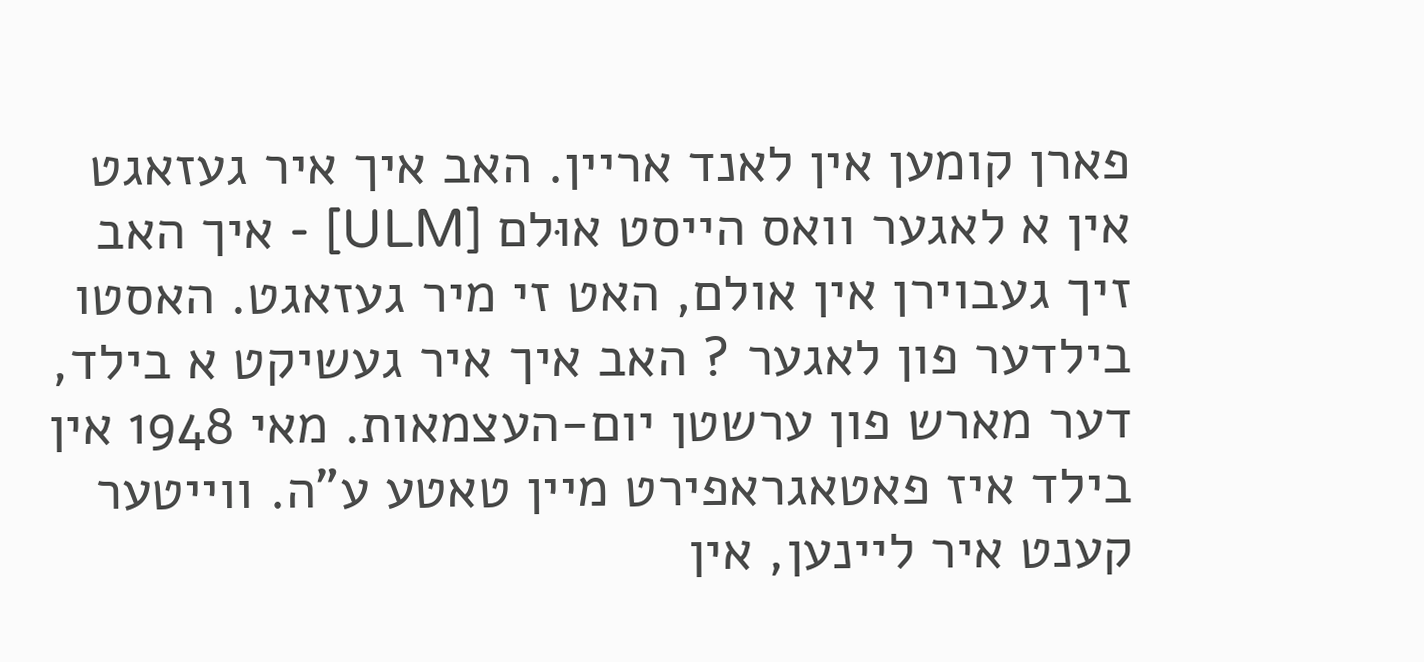פארן קומען אין לאנד אריין. האב איך איר געזאגט אין א לאגער וואס הייסט אוּלם [ULM] - איך האב זיך געבוירן אין אולם, האט זי מיר געזאגט. האסטו בילדער פון לאגער ? האב איך איר געשיקט א בילד, דער מארש פון ערשטן יום-העצמאות. מאי 1948 אין בילד איז פאטאגראפירט מיין טאטע ע"ה. ווייטער קענט איר ליינען, אין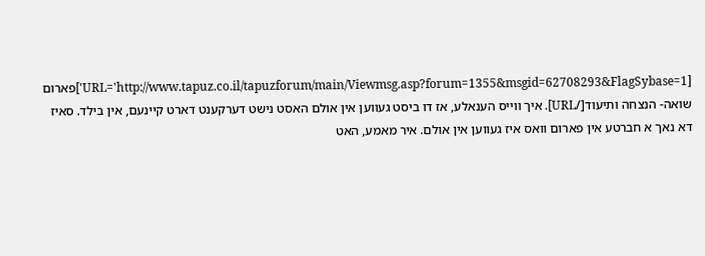[URL='http://www.tapuz.co.il/tapuzforum/main/Viewmsg.asp?forum=1355&msgid=62708293&FlagSybase=1']פארום שואה- הנצחה ותיעוד[/URL]. איך ווייס הענאלע, אז דו ביסט געווען אין אולם האסט נישט דערקענט דארט קיינעם, אין בילד. סאיז דא נאך א חברטע אין פארום וואס איז געווען אין אולם. איר מאמע, האט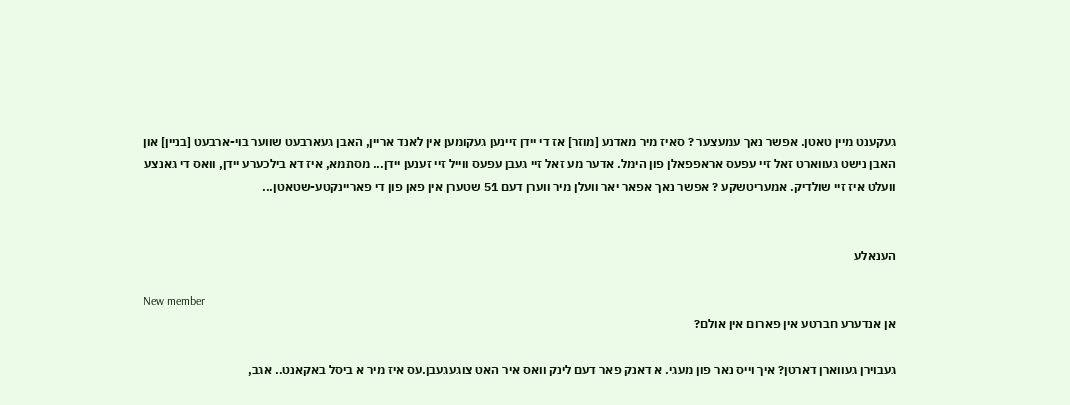געקענט מיין טאטן. אפשר נאך עמעצער ? סאיז מיר מאדנע [מוזר] אז די יידן זיינען געקומען אין לאנד אריין, האבן געארבעט שווער בוי-ארבעט [בניין] און האבן נישט געווארט זאל זיי עפעס אראפפאלן פון הימל. אדער מע זאל זיי געבן עפעס ווייל זיי זענען יידן... מסתמא, איז דא בילכערע יידן, וואס די גאנצע וועלט איז זיי שולדיק. אמעריטשקע ? אפשר נאך אפאר יאר וועלן מיר ווערן דעם 51 שטערן אין פאן פון די פאריינקטע-שטאטן...


הענאלע

New member
אן אנדערע חברטע אין פארום אין אולם?

געבוירן געווארן דארטן? איך וייס נאר פון מעגי. א דאנק פאר דעם לינק וואס איר האט צוגעגעבן.עס איז מיר א ביסל באקאנט.. אגב,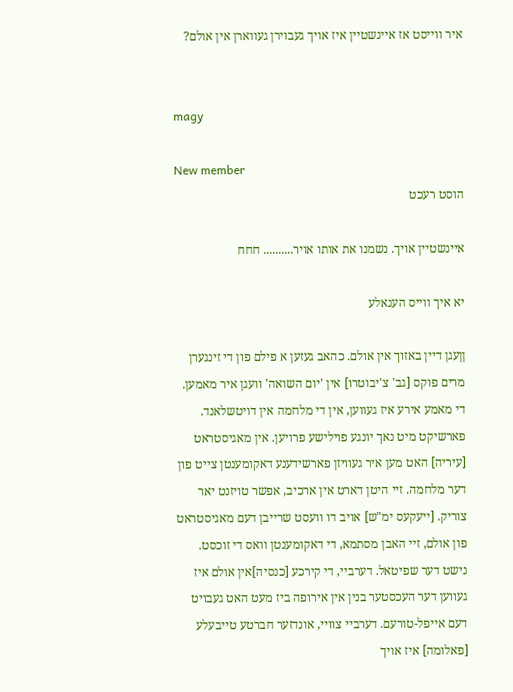איר ווייסט אז איינשטיין איז אויך געבוירן געווארן אין אולם?


magy

New member
הוסט רעכט

איינשטיין אויך. נשמנו את אותו אויר.......... חחח

יא איך ווייס הענאלע

ןןעגן דיין באזוך אין אולם. כהאב געזען א פילם פון די זינגערן מרים פוקס [גב' צ'יבוטרו] אין 'יום השואה' וועגן איר מאמען. די מאמע אירע איז געווען, אין די מלחמה אין דויטשלאנד. פארשיקט מיט נאך יונגע פוילישע פרויען. אין מאגיסטראט [עיריה] האט מען איר געוויזן פארשידענע דאקומענטן צייט פון דער מלחמה. זיי היטן דארט אין ארכיב, אפשר טויזנט יאר צוריק. [ייעקעס ימ"ש] אויב דו וועסט שרייבן דעם מאגיסטראט פון אולם, זיי האבן מסתמא, די דאקומענטן וואס די זוכסט. נישט דער שפיטאל. דערביי, די קירכע [כנסיה]אין אולם איז געווען דער העכסטער בנין אין אירופה ביז מעט האט געבויט דעם אייפל-טורעם. דערביי צוויי, אונדזער חברטע טייבעלע [פאלומה] איז אויך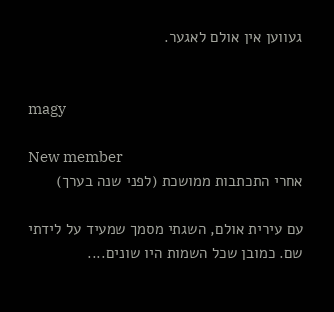געווען אין אולם לאגער.


magy

New member
אחרי התכתבות ממושכת (לפני שנה בערך)

עם עירית אולם, השגתי מסמך שמעיד על לידתי שם. כמובן שכל השמות היו שונים....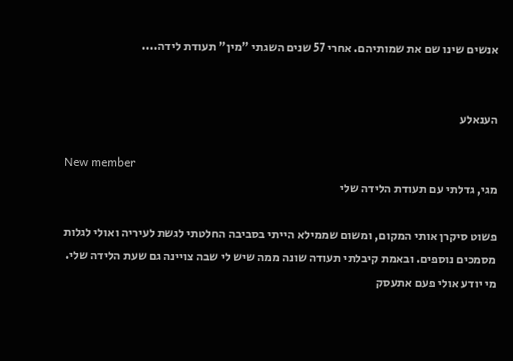אנשים שינו שם את שמותיהם. אחרי 57 שנים השגתי "מין" תעודת לידה....


הענאלע

New member
מגי, גדלתי עם תעודת הלידה שלי

פשוט סיקרן אותי המקום, ומשום שממילא הייתי בסביבה החלטתי לגשת לעיריה ואולי לגלות מסמכים נוספים. ובאמת קיבלתי תעודה שונה ממה שיש לי שבה צויינה גם שעת הלידה שלי. מי יודע אולי פעם אתעסק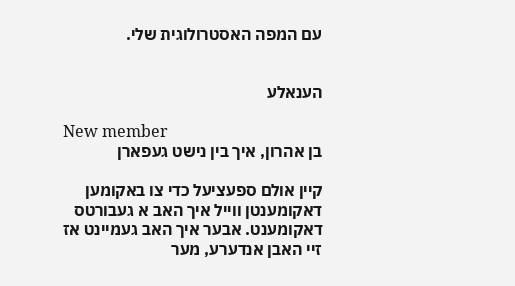עם המפה האסטרולוגית שלי.


הענאלע

New member
בן אהרון, איך בין נישט געפארן

קיין אולם ספעציעל כדי צו באקומען דאקומענטן ווייל איך האב א געבורטס דאקומענט. אבער איך האב געמיינט אז זיי האבן אנדערע, מער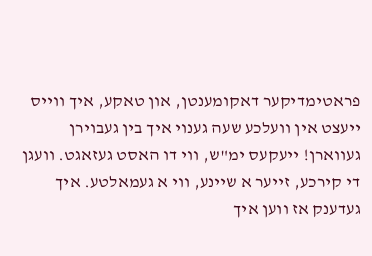פראטימדיקער דאקומענטן, און טאקע, איך ווייס ייעצט אין וועלכע שעה גענוי איך בין געבוירן געווארן! ייעקעס ימ"ש, ווי דו האסט געזאגט. וועגן די קירכע, זייער א שיינע, ווי א געמאלטע. איך געדענק אז ווען איך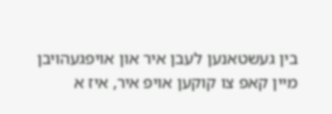בין געשטאנען לעבן איר און אויפגעהויבן מיין קאפ צו קוקען אויפ איר, איז א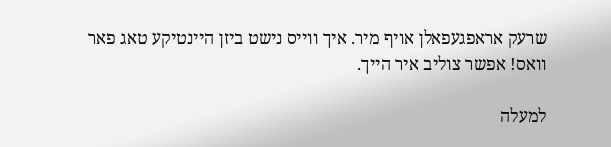שרעק אראפגעפאלן אויף מיר. איך ווייס נישט ביזן היינטיקע טאג פאר וואס! אפשר צוליב איר הייך.

למעלה